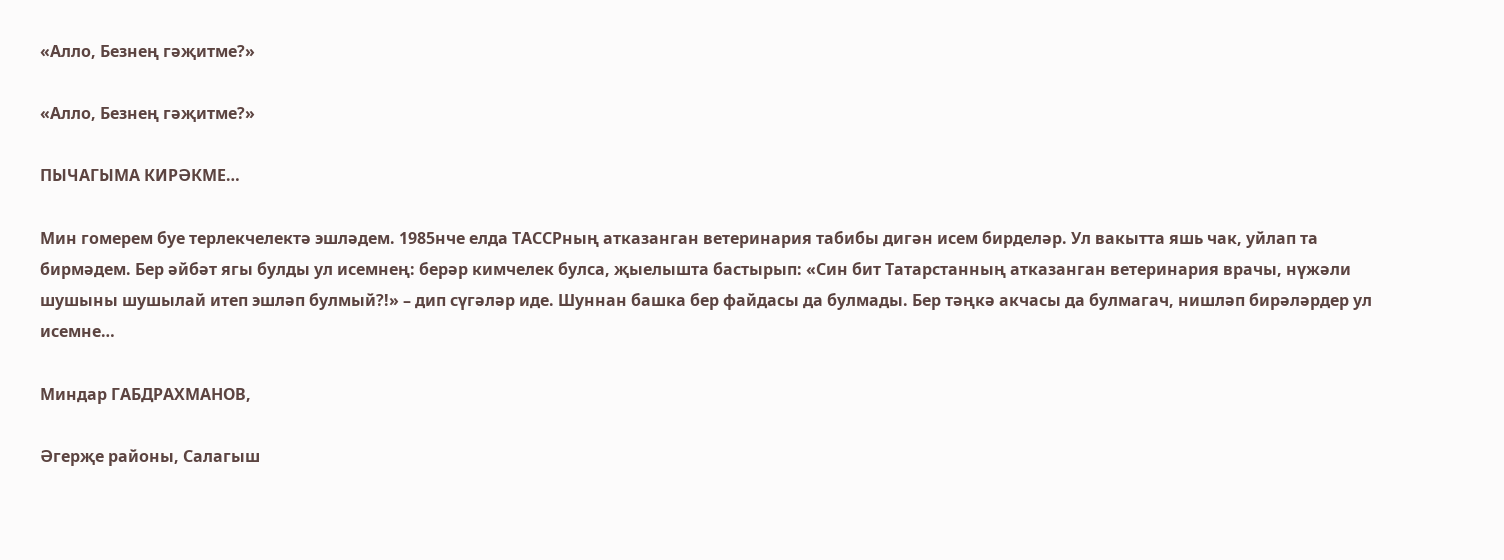«Алло, Безнең гәҗитме?»

«Алло, Безнең гәҗитме?»

ПЫЧАГЫМА КИРӘКМЕ…

Мин гомерем буе терлекчелектә эшләдем. 1985нче елда ТАССРның атказанган ветеринария табибы дигән исем бирделәр. Ул вакытта яшь чак, уйлап та бирмәдем. Бер әйбәт ягы булды ул исемнең: берәр кимчелек булса, җыелышта бастырып: «Син бит Татарстанның атказанган ветеринария врачы, нүжәли шушыны шушылай итеп эшләп булмый?!» – дип сүгәләр иде. Шуннан башка бер файдасы да булмады. Бер тәңкә акчасы да булмагач, нишләп бирәләрдер ул исемне…

Миндар ГАБДРАХМАНОВ,

Әгерҗе районы, Салагыш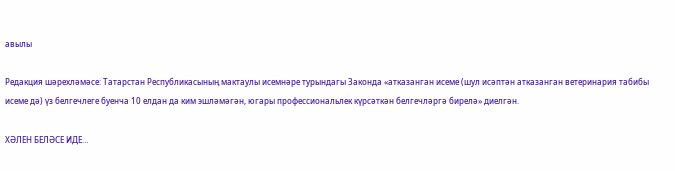авылы

Редакция шәрехләмәсе: Татарстан Республикасының мактаулы исемнәре турындагы Законда «атказанган исеме (шул исәптән атказанган ветеринария табибы исеме дә) үз белгечлеге буенча 10 елдан да ким эшләмәгән, югары профессиональлек күрсәткән белгечләргә бирелә» диелгән.

ХӘЛЕН БЕЛӘСЕ ИДЕ…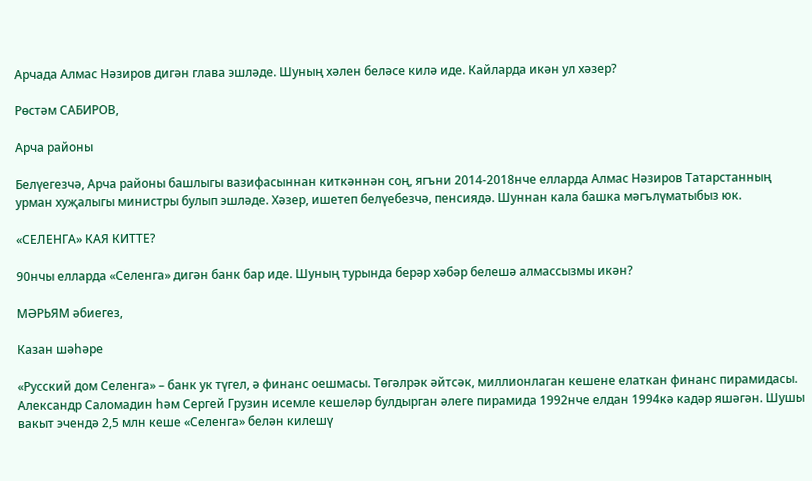Арчада Алмас Нәзиров дигән глава эшләде. Шуның хәлен беләсе килә иде. Кайларда икән ул хәзер?

Рөстәм САБИРОВ,

Арча районы

Белүегезчә, Арча районы башлыгы вазифасыннан киткәннән соң, ягъни 2014-2018нче елларда Алмас Нәзиров Татарстанның урман хуҗалыгы министры булып эшләде. Хәзер, ишетеп белүебезчә, пенсиядә. Шуннан кала башка мәгълүматыбыз юк.

«СЕЛЕНГА» КАЯ КИТТЕ?

90нчы елларда «Селенга» дигән банк бар иде. Шуның турында берәр хәбәр белешә алмассызмы икән?

МӘРЬЯМ әбиегез,

Казан шәһәре

«Русский дом Селенга» – банк ук түгел, ә финанс оешмасы. Төгәлрәк әйтсәк, миллионлаган кешене елаткан финанс пирамидасы. Александр Саломадин һәм Сергей Грузин исемле кешеләр булдырган әлеге пирамида 1992нче елдан 1994кә кадәр яшәгән. Шушы вакыт эчендә 2,5 млн кеше «Селенга» белән килешү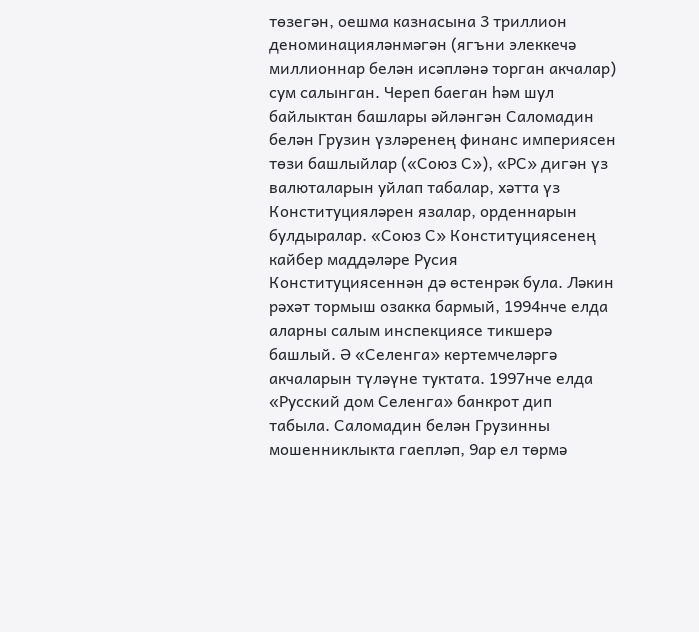төзегән, оешма казнасына 3 триллион деноминацияләнмәгән (ягъни элеккечә миллионнар белән исәпләнә торган акчалар) сум салынган. Череп баеган һәм шул байлыктан башлары әйләнгән Саломадин белән Грузин үзләренең финанс империясен төзи башлыйлар («Союз С»), «РС» дигән үз валюталарын уйлап табалар, хәтта үз Конституцияләрен язалар, орденнарын булдыралар. «Союз С» Конституциясенең кайбер маддәләре Русия Конституциясеннән дә өстенрәк була. Ләкин рәхәт тормыш озакка бармый, 1994нче елда аларны салым инспекциясе тикшерә башлый. Ә «Селенга» кертемчеләргә акчаларын түләүне туктата. 1997нче елда «Русский дом Селенга» банкрот дип табыла. Саломадин белән Грузинны мошенниклыкта гаепләп, 9ар ел төрмә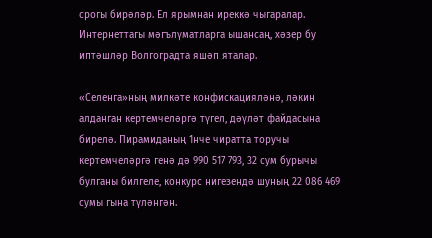срогы бирәләр. Ел ярымнан иреккә чыгаралар. Интернеттагы мәгълүматларга ышансаң, хәзер бу иптәшләр Волгоградта яшәп яталар.

«Селенга»ның милкәте конфискацияләнә, ләкин алданган кертемчеләргә түгел, дәүләт файдасына бирелә. Пирамиданың 1нче чиратта торучы кертемчеләргә генә дә 990 517 793, 32 сум бурычы булганы билгеле, конкурс нигезендә шуның 22 086 469 сумы гына түләнгән.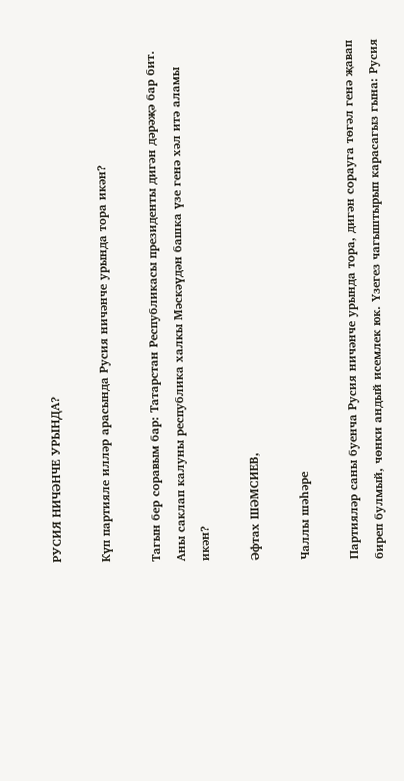РУСИЯ НИЧӘНЧЕ УРЫНДА?

Күп партияле илләр арасында Русия ничәнче урында тора икән?

Тагын бер соравым бар: Татарстан Республикасы президенты дигән дәрәҗә бар бит. Аны саклап калуны республика халкы Мәскәүдән башка үзе генә хәл итә аламы икән?

Әфтах ШӘМСИЕВ,

Чаллы шәһәре

Партияләр саны буенча Русия ничәнче урында тора, дигән сорауга төгәл генә җавап биреп булмый, чөнки андый исемлек юк. Үзегез чагыштырып карасагыз гына: Русия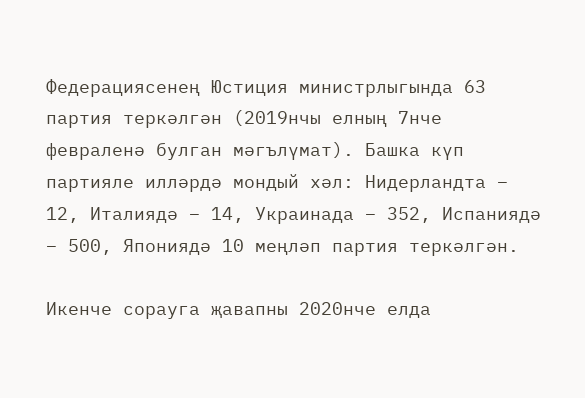Федерациясенең Юстиция министрлыгында 63 партия теркәлгән (2019нчы елның 7нче февраленә булган мәгълүмат). Башка күп партияле илләрдә мондый хәл: Нидерландта – 12, Италиядә – 14, Украинада – 352, Испаниядә – 500, Япониядә 10 меңләп партия теркәлгән.

Икенче сорауга җавапны 2020нче елда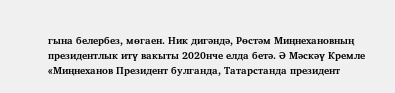гына белербез, мөгаен. Ник дигәндә, Рөстәм Миңнехановның президентлык итү вакыты 2020нче елда бетә. Ә Мәскәү Кремле «Миңнеханов Президент булганда, Татарстанда президент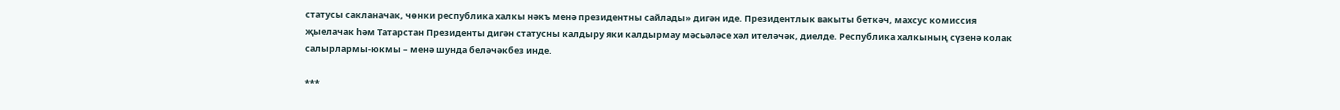статусы сакланачак, чөнки республика халкы нәкъ менә президентны сайлады» дигән иде. Президентлык вакыты беткәч, махсус комиссия җыелачак һәм Татарстан Президенты дигән статусны калдыру яки калдырмау мәсьәләсе хәл ителәчәк, диелде. Республика халкының сүзенә колак салырлармы-юкмы – менә шунда беләчәкбез инде.

***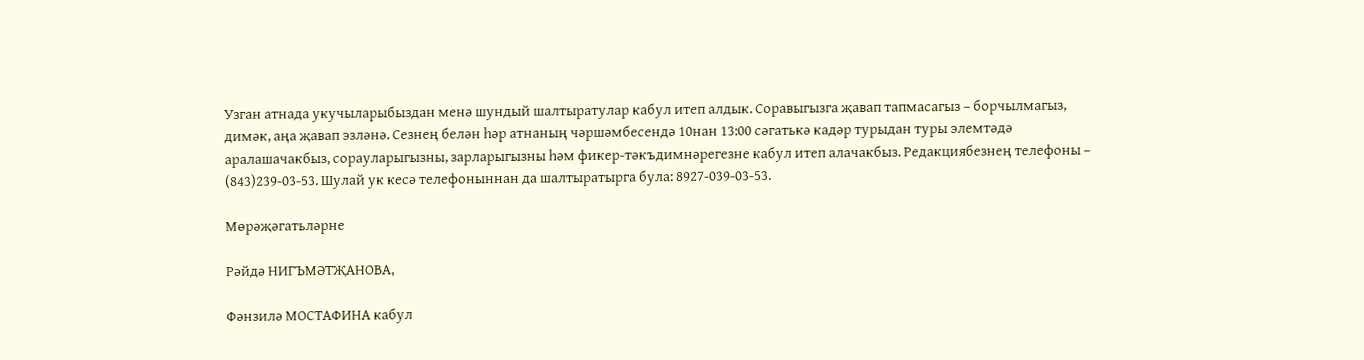Узган атнада укучыларыбыздан менә шундый шалтыратулар кабул итеп алдык. Соравыгызга җавап тапмасагыз – борчылмагыз, димәк, аңа җавап эзләнә. Сезнең белән һәр атнаның чәршәмбесендә 10нан 13:00 сәгатькә кадәр турыдан туры элемтәдә аралашачакбыз, сорауларыгызны, зарларыгызны һәм фикер-тәкъдимнәрегезне кабул итеп алачакбыз. Редакциябезнең телефоны – (843)239-03-53. Шулай ук кесә телефоныннан да шалтыратырга була: 8927-039-03-53.

Мөрәҗәгатьләрне

Рәйдә НИГЪМӘТҖАНОВА,

Фәнзилә МОСТАФИНА кабул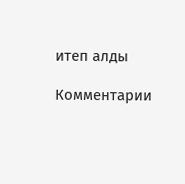итеп алды

Комментарии